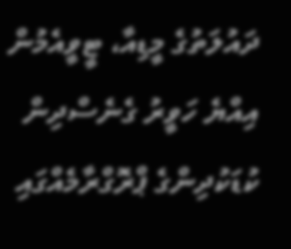ދައުލަތުގެ މީޑިއާ، ޓީވީއެމުން އިއްޔެ ހަވީރު ގެނެސްދިން ކުޑަކުދިންގެ ޕްރޮގްރާމެއްގައި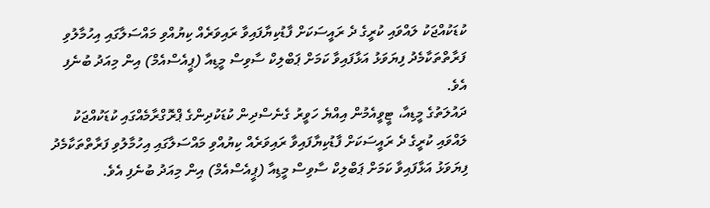ކުޑަކުއްޖަކު ލައްވައި ކުރީގެ ދެ ރައީސަކަށް ފާޑުކިޔާފައިވާ ރައިވަރެއް ކިޔުއްވި މައްސަލާގައި އިހުމާލުވި ފަރާތްތަކާމެދު ފިޔަވަޅު އަޅާފައިވާ ކަމަށް ޕަބްލިކް ސާވިސް މީޑިއާ (ޕީއެސްއެމް) އިން މިއަދު ބުނެފި އެވެ.
ދައުލަތުގެ މީޑިއާ، ޓީވީއެމުން އިއްޔެ ހަވީރު ގެނެސްދިން ކުޑަކުދިންގެ ޕްރޮގްރާމެއްގައި ކުޑަކުއްޖަކު ލައްވައި ކުރީގެ ދެ ރައީސަކަށް ފާޑުކިޔާފައިވާ ރައިވަރެއް ކިޔުއްވި މައްސަލާގައި އިހުމާލުވި ފަރާތްތަކާމެދު ފިޔަވަޅު އަޅާފައިވާ ކަމަށް ޕަބްލިކް ސާވިސް މީޑިއާ (ޕީއެސްއެމް) އިން މިއަދު ބުނެފި އެވެ.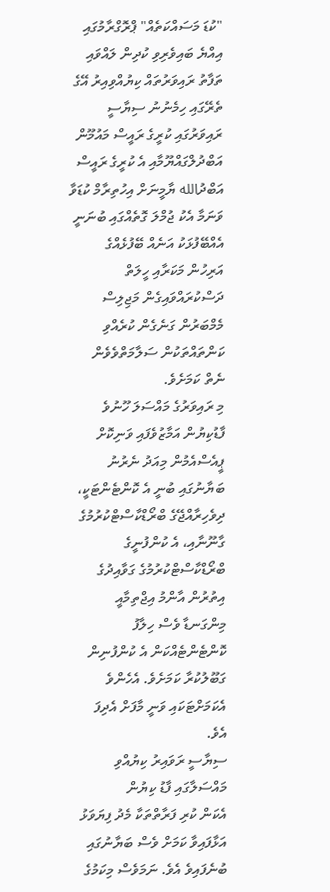"ކުޑަ މަސައްކަތެއް" ޕްރޮގްރާމުގައި އިއްޔެ ބައިވެރިވި ކުދިން ލައްވައި ތަފާތު ރައިވަރުތައް ކިޔުއްވިއިރު އޭގެ ތެރޭގައި ހިމެނުނު ސިޔާސީ ރައިވަރުގައި ކުރީގެ ރައީސް މައުމޫން އަބްދުލްގައްޔޫމާއި އެ ކުރީގެ ރައީސް އަބްދުالله ޔާމީނަށް އިހުތިރާމް ކުޑަވާ ވަނަމާ އެކު ޖުމްލަ ގޮތެއްގައި ބުނަނީ އެއްބޭފުޅަކު އަނެއް ބޭފުޅެއްގެ އަރިހުން މަކަރާއި ހީލަތް ދަސްކުރައްވައިގެން މަޖިލިސް މެމްބަރުން ގަނެގެން ކުރެއްވި ކަންތައްތަކުން ސަލާމަތްވެވެން ނެތް ކަމަށެވެ.
މި ރައިވަރުގެ މައްސަލަ ހޫނުވެ ފާޑުކިޔުން އަމާޒުވެފައި ވަނިކޮށް ޕީއެސްއެމުން މިއަދު ނެރުނު ބަޔާނުގައި ބުނީ އެ ކޮންޓެންޓަކީ، ދިވެހިރާއްޖޭގެ ބްރޯޑްކާސްޓްކުރުމުގެ ގާނޫނާއި، އެ ކުންފުނީގެ ބްރޯޑްކާސްޓްކުރުމުގެ ގަވާއިދުގެ އިތުރުން އާންމު އިޖްތިމާއީ މިންގަނޑާ ވެސް ހިލާފު ކޮންޓެންޓެއްކަން އެ ކުންފުނިން ގަބޫލުކުރާ ކަމަށެވެ. އެހެންވެ އެކަމަށްޓަކައި ވަނީ މާފަށް އެދިފަ އެވެ.
ސިޔާސީ ރަވައިރު ކިޔުއްވި މައްސަލާގައި ފާޑު ކިޔުން
އެކަން ކުރި ފަރާތްތަކާ މެދު ފިޔަވަޅު އަޅާފައިވާ ކަމަށް ވެސް ބަޔާނުގައި ބުނެފައިވެ އެވެ. ނަމަވެސް މިކަމުގެ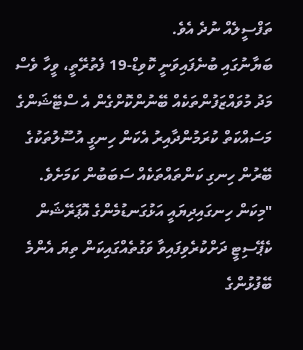ތަފްސީލެއް ނުދެ އެވެ.
ބަޔާނުގައި ބުނެފައިވަނީ ކޮވިޑް-19 ފެތުރޭތީ، ވީހާ ވެސް މަދު މުވައްޒަފުންތަކެއް ބޭނުންކޮށްގެން އެ ސްޓޭޝަންގެ މަސައްކަތް ކުރަމުންދާއިރު އެކަން ހިނގީ އުސޫލުތަކުގެ ބޭރުން ހިނގި ކަންތައްތަކެއް ސަބަބުން ކަމަށެވެ.
"މިކަން ހިނގައިދިޔައީ އަޅުގަނޑުމެންގެ އޮޕަރޭޝަން ކެޕޭސިޓީ ދަށްކުރެވިފައިވާ ވަގުތެއްގައިކަން ތިޔަ އެންމެ ބޭފުޅުންގެ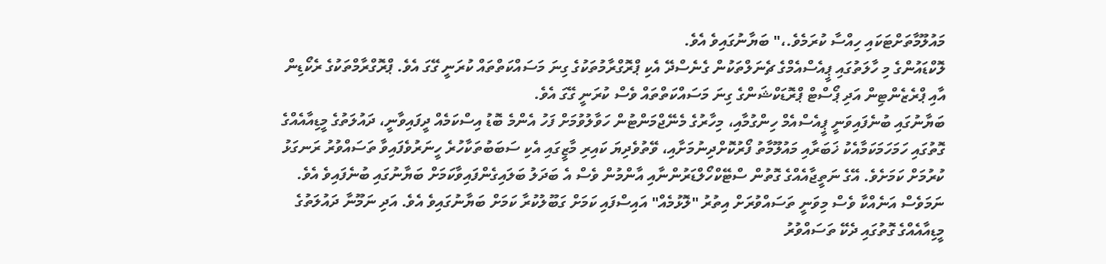މައުލޫމާތަށްޓަކައި ހިއްސާ ކުރަމެވެ.،" ބަޔާނުގައިވެ އެވެ.
ލޮކްޑައުންގެ މި ހާލަތުގައި ޕީއެސްއެމްގެ ޗެނަލްތަކުން ގެނެސްދޭ އެކި ޕްރޮގްރާމުތަކުގެ ގިނަ މަސައްކަތްތައް ކުރަނީ ގޭގަ އެވެ. ޕްރޮގްރާމްތަކުގެ ރެކޯޑިން އާއި ޕްރެޒެންޓިން އަދި ޕޯސްޓް ޕްރޮޑަކްޝަންގެ ގިނަ މަސައްކަތްތައް ވެސް ކުރަނީ ގޭގަ އެވެ.
ބަޔާނުގައި ބުނެފައިވަނީ ޕީއެސްއެމް ހިންގުމާއި، މިހާރުގެ މެނޭޖްމަންޓުން ހަވާލުވުމަށް ފަހު އެންމެ ބޮޑު އިސްކަމެއް ދީފައިވާނީ، ދައުލަތުގެ މީޑިއާއެއްގެ ގޮތުގައި ހަމަހަމަކަމާއެކު ޚަބަރާއި މައުލޫމާތު ފޯރުކޮށްދިނުމަށާއި، ވޭތުވެދިޔަ ކައިރި މާޒީގައި އެކި ސަބަބުތަކާހުރެ ހީނަރުވެފައިވާ ތަސައްވުރު ރަނގަޅު ކުރުމަށް ކަމަށެވެ. އޭގެ ނަތީޖާއެއްގެ ގޮތުން ސްޓޭކްހޯލްޑަރުންނާއި އާންމުން ވެސް އެ ބަދަލު ބަލައިގެންފައިވާކަމަށް ބަޔާނުގައި ބުނެފައިވެ އެވެ.
ނަމަވެސް އަނެއްކާ ވެސް މިވަނީ ތަސައްވުރަށް އިތުރު "ލޮޅުމެއް" އައިސްފައި ކަމަށް ގަބޫލުކުރާ ކަމަށް ބަޔާނުގައިވެ އެވެ. އަދި ނަމޫނާ ދައުލަތުގެ މީޑިއާއެއްގެ ގޮތުގައި ދެކޭ ތަސައްވުރު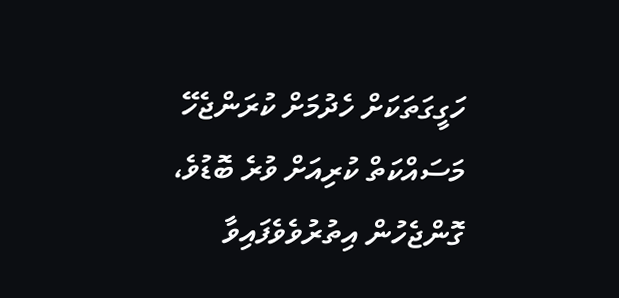ހަގީގަތަކަށް ހެދުމަށް ކުރަންޖެހޭ މަސައްކަތް ކުރިއަށް ވުރެ ބޮޑުވެ، ގޮންޖެހުން އިތުރުވެވެފައިވާ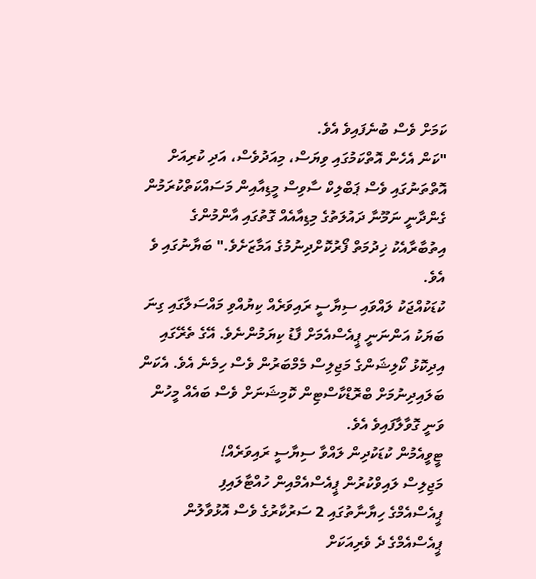ކަމަށް ވެސް ބުނެފައިވެ އެވެ.
"ކަން އެހެން އޮތްކަމުގައި ވިޔަސް، މިއަދުވެސް، އަދި ކުރިއަށް އޮތްތަނުގައި ވެސް ޕަބްލިކް ސާވިސް މީޑިއާއިން މަސައްކަތްކުރަމުން ގެންދާނީ ނަމޫނާ ދައުލަތުގެ މިޑިއާއެއް ގޮތުގައި އާންމުންގެ އިތުބާރާއެކު ޚިދުމަތް ފޯރުކޮށްދިނުމުގެ އަމާޒަށެވެ." ބަޔާނުގައި ވެ އެވެ.
ކުޑަކުއްޖަކު ލައްވައި ސިޔާސީ ރައިވަރެއް ކިޔުއްވި މައްސަލާގައި ގިނަ ބަޔަކު އަންނަނީ ޕީއެސްއެމަށް ފާޑު ކިޔަމުންނެވެ. އޭގެ ތެރޭގައި އިދިކޮޅު ކޯލިޝަންގެ މަޖިލިސް މެމްބަރުން ވެސް ހިމެނެ އެވެ. އެކަން ބަލައިދިނުމަށް ބްރޮޑްކާސްޓިން ކޮމިޝަނަށް ވެސް ބައެއް މީހުން ވަނީ ގޮވާލާފައިވެ އެވެ.
ޓީވީއެމުން ކުޑަކުދިން ލައްވާ ސިޔާސީ ރައިވަރެއް!
މަޖިލިސް ލައިވްކުރުން ޕީއެސްއެމްއިން ހުއްޓާލައިފި
ޕީއެސްއެމްގެ ހިޔާނާތުގައި 2 ސަރުކާރުގެ ވެސް އޮޅުވާލުން
ޕީއެސްއެމްގެ ދެ ވެރިއަކަށް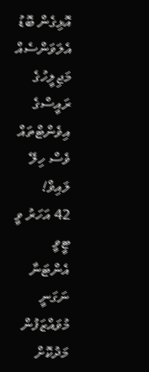އޮޅިގެން ބޮޑު އެލަވަންސެއް
މަޖިލީހުގެ ރައީސްގެ އިވެންޓްތައް ވެސް ހިލޭ ލައިވް!
42 އަހަރު ވީ ޓީވީ އެންޓަނާ ނަގަނީ
މުވައްޒަފުން މަދުކޮށް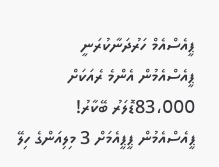ޕީއެސްއެމް ހަރުދަނާކުރަނީ
ޕީއެސްއެމުން އެންމެ ރެއަކަށް 83،000ޑޮލަރު ބޭކާރު!
ޕީއެސްއެމުން ޕީޕީއެމަށް 3 މިލިއަންގެ ހިލޭ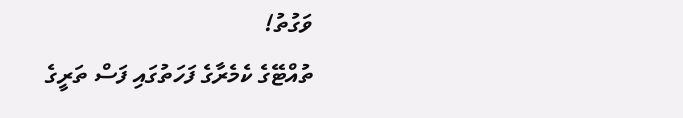ވަގުތު!
ތުއްޓޭގެ ކެމެރާގެ ފަހަތުގައި ފަސް ތަރީގެ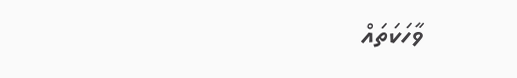ވާހަކަތައް